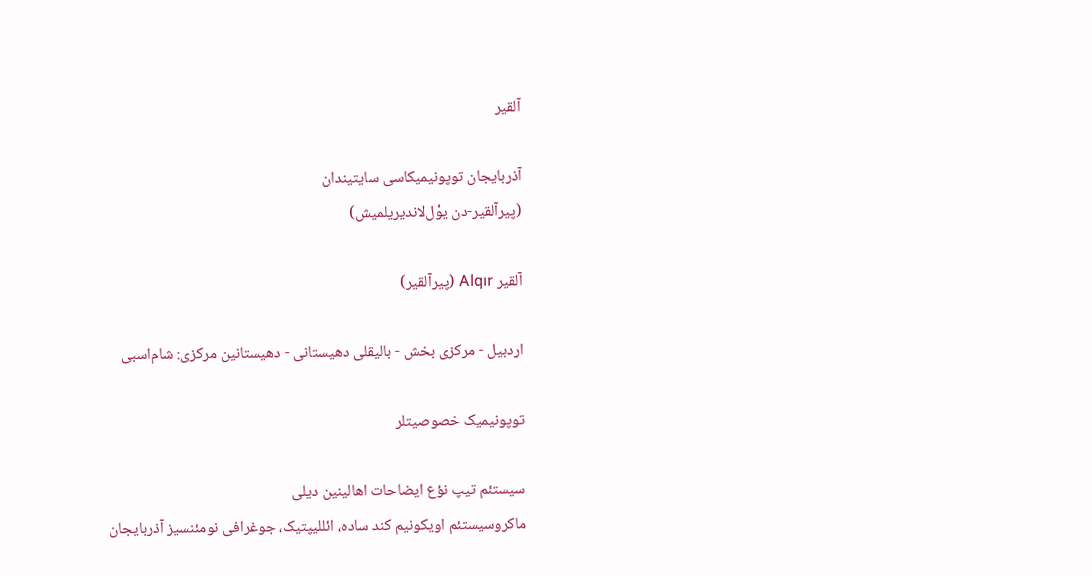آلقیر

آذربایجان توپونیمیکاسی سایتیندان
(پیرآلقير-دن يوْل‌لاندیریلمیش)

آلقیر Alqır (پیرآلقير)

اردبیل - مرکزی بخش - بالیقلی دهیستانی - دهیستانین مرکزی: شام‌اسبی

توپونیمیک خصوصیتلر

سیستئم تیپ نؤع ایضاحات اهالینین دیلی
ماکروسیستئم اویکونیم کند ساده، ائللیپتیک، جوغرافی نومئنسیز آذربایجان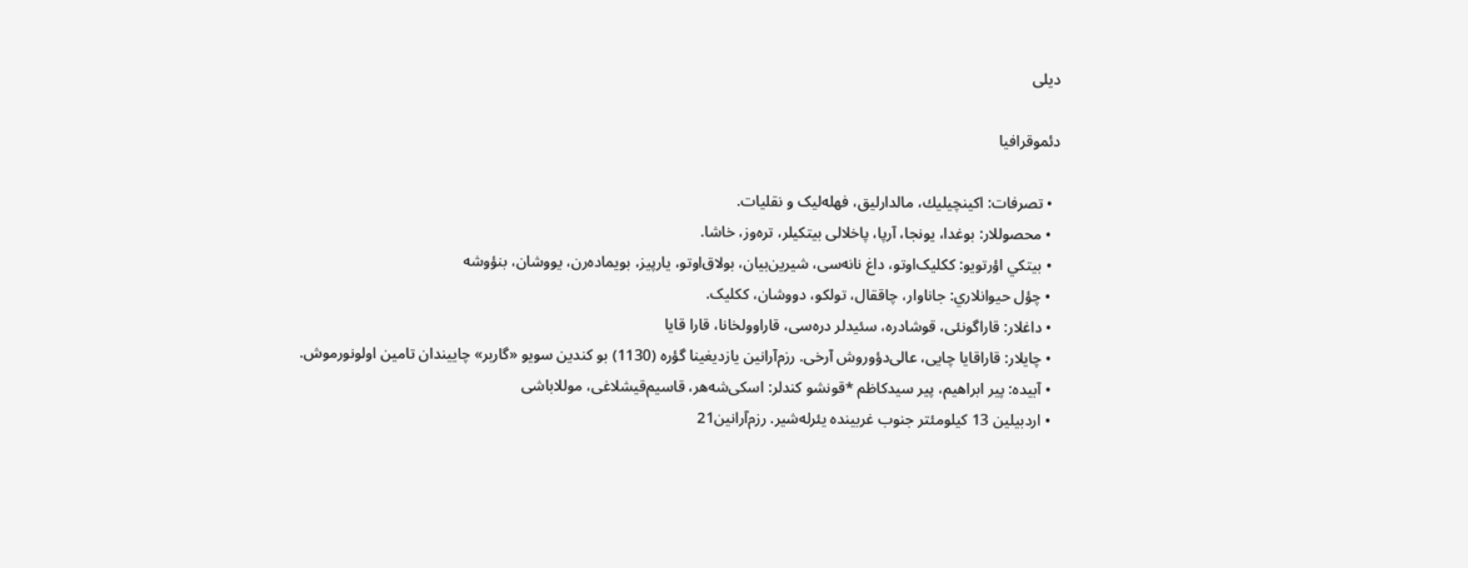دیلی

دئموقرافیا

  • تصرفات: اكينچيليك، مالدارليق، فهله‌لیک و نقلیات.
  • محصوللار: بوغدا، يونجا، آرپا، پاخلالی بیتکیلر، تره‌وز، خاشا.
  • بيتكي اؤرتويو: ککلیک‌اوتو، داغ نانه‌سی، شیرین‌بیان، بولاق‌اوتو، یارپیز، بویماده‌رن، یووشان، بنؤوشه
  • چؤل حيوانلاري: جاناوار، چاققال، تولكو، دووشان، ککلیک.
  • داغلار: قاراگونئی، قوشادره، سئیدلر دره‌سی، قاراوولخانا، قارا قایا
  • چایلار: قاراقایا چایی، عالی‌دؤوروش آرخی. رزم‌آرانین یازدیغینا گؤره (1130) بو کندین سویو «گاربر» چاییندان تامین اولونورموش.
  • آبیده: پیر ابراهیم، پیر سیدکاظم *قونشو کندلر: اسکی‌شه‌هر، قاسیم‌قیشلاغی، موللاباشی
  • اردبیلین 13 کیلومئتر جنوب غربینده یئرله‌شیر. رزم‌آرانین21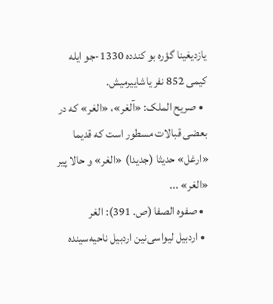یازدیغینا گؤره بو کندده 1330-جو ایله کیمی 852 نفر یاشاییرمیش.
  • صریح الملک: «آلغر»، «الغر» که در بعضی قبالات مسطور است که قدیما «ارغل» حدیثا (جدیدا) «الغر» و حالا پیر «الغر» ...
  • صفوه الصفا (ص. 391): الغر
  • اردبیل لیواسی‌نین اردبیل ناحیه‌سینده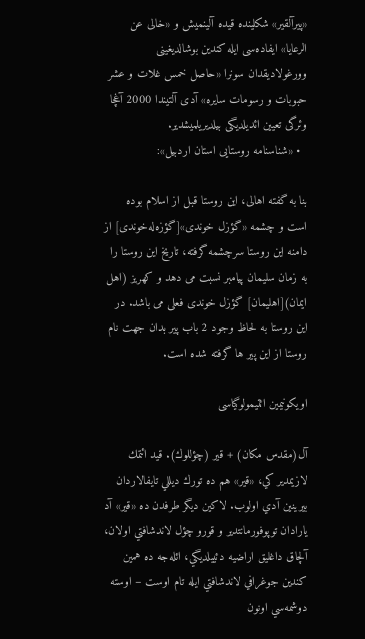«پیرآلقیر» شکلینده قیده آلینمیش و «خالی عن الرعایا» ایفاده‌سی ایله کندین بوشالدیغینی وورغولادیقدان سونرا «حاصل خمس غلات و عشر حبوبات و رسومات سایره» آدی آلتیندا 2000 آغچا وئرگی تعیین ائدیلدیگی بیلدیریلمیشدیر.
  • «شناسنامه روستایی استان اردبیل»:

بنا به گفته اهالی، این روستا قبل از اسلام بوده است و چشمه «گؤزل خوندی»[گؤزه‌له‌خوندی] از دامنه این روستا سرچشمه گرفته، تاریخ این روستا را به زمان سلیمان پیامبر نسبت می دهد و کهریز (اهل ایمان)[اهلیمان] گؤزل خوندی فعلی می باشد. در این روستا به لحاظ وجود 2 باب پیر بدان جهت نام روستا از این پیر ها گرفته شده است.

اویکونیمین ائتیمولوگیاسی

آل(مقدس مكان) + قير (چؤللوك). قيد ائتمك لازيمدير كي، «قير» هم ده تورك ديللي تايفالاردان بيرينين آدي اولوب. لاكين ديگر طرفدن ده «قير» آد يارادان توپوفورمانتدير و قورو چؤل لاندشافتي اولان، آلچاق داغليق اراضيه دئييلديگي، ائله‌جه ده همين كندين جوغرافي لاندشافتي ايله تام اوست – اوسته دوشمه‌سي اونون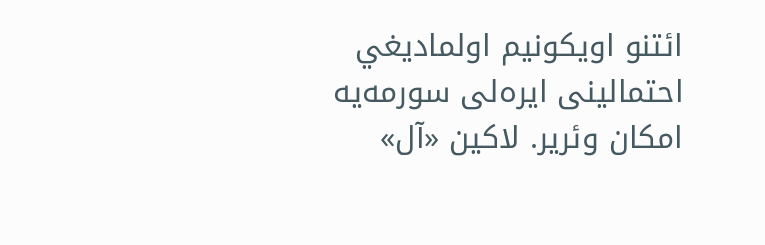ائتنو اويكونيم اولماديغي احتمالینی ایره‌لی سورمه‌یه امکان وئریر. لاکین «آل»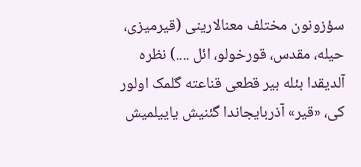سؤزونون مختلف معنالارینی (قیرمیزی، حیله، مقدس، قورخولو، ائل ....) نظره آلدیقدا بئله بیر قطعی قناعته گلمک اولور کی، «قیر» آذربایجاندا گئنیش یاییلمیش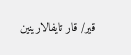قیر/ قار تایفالارینین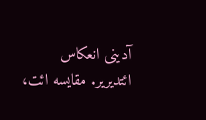آدینی انعکاس ائتدیریر. مقایسه ائت،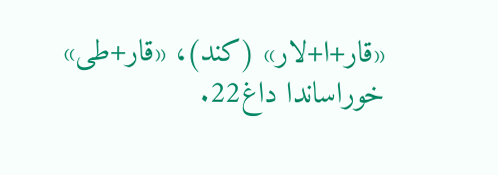«قار+ا+لار» (کند)، «قار+طی» خوراساندا داغ22.